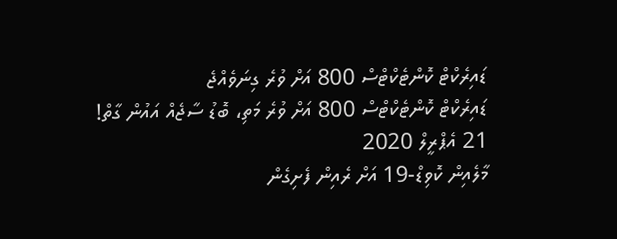ޑައިރެކްޓް ކޮންޓެކްޓްސް 800 އަށް ވުރެ ގިނަވެއްޖެ
ޑައިރެކްޓް ކޮންޓެކްޓްސް 800 އަށް ވުރެ މަތި، ބޮޑު ސާޖެއް އައުން ގާތް!
21 އެޕްރީލް 2020
މާލެއިން ކޮވިޑް-19 އަށް ރެއިން ފެށިގެން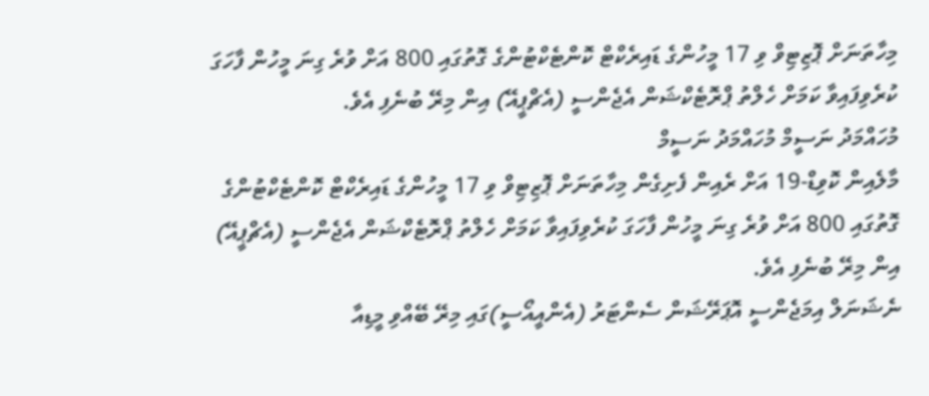މިހާތަނަށް ޕޮޒިޓިވް ވި 17 މީހުންގެ ޑައިރެކްޓް ކޮންޓެކްޓުންގެ ގޮތުގައި 800 އަށް ވުރެ ގިނަ މީހުން ފާހަގަ ކުރެވިފައިވާ ކަމަށް ހެލްތު ޕްރޮޓެކްޝަން އެޖެންސީ (އެޗްޕީއޭ) އިން މިރޭ ބުނެފި އެވެ.
މުހައްމަދު ނަސީމް މުހައްމަދު ނަސީމް
މާލެއިން ކޮވިޑް-19 އަށް ރެއިން ފެށިގެން މިހާތަނަށް ޕޮޒިޓިވް ވި 17 މީހުންގެ ޑައިރެކްޓް ކޮންޓެކްޓުންގެ ގޮތުގައި 800 އަށް ވުރެ ގިނަ މީހުން ފާހަގަ ކުރެވިފައިވާ ކަމަށް ހެލްތު ޕްރޮޓެކްޝަން އެޖެންސީ (އެޗްޕީއޭ) އިން މިރޭ ބުނެފި އެވެ.
ނެޝަނަލް އިމަޖެންސީ އޮޕަރޭޝަން ސެންޓަރު (އެންއީއޯސީ)ގައި މިރޭ ބޭއްވި މީޑިއާ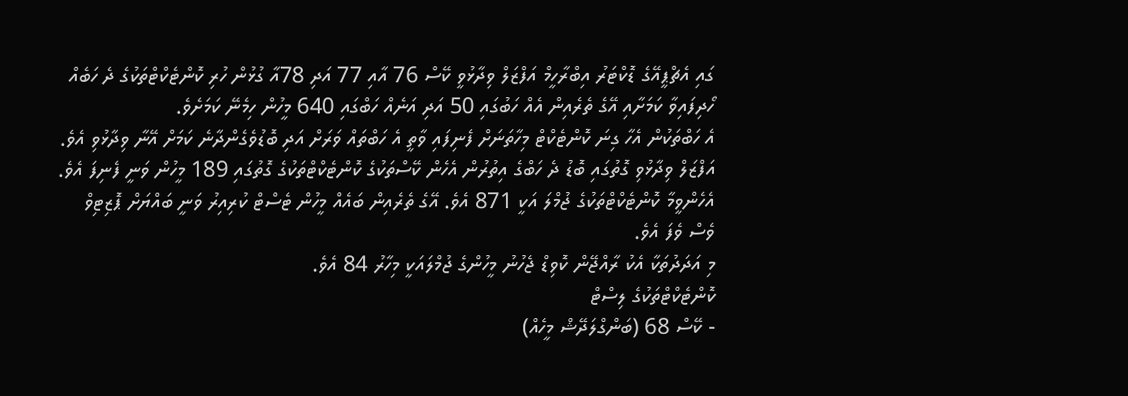ގައި އެޗްޕީއޭގެ ޑޮކްޓަރު އިބްރާހީމް އަފްޒަލް ވިދާޅުވީ ކޭސް 76 އާއި 77 އަދި 78އާ ގުޅުން ހުރި ކޮންޓެކްޓްތަކުގެ ދެ ހަބެއް ހޯދިފައިވާ ކަމަށާއި އޭގެ ތެރެއިން އެއް ހަބުގައި 50 އަދި އަނެއް ހަބްގައި 640 މީހުން ހިމެނޭ ކަމަށެވެ.
އެ ހަބްތަކުން އެހާ ގިނަ ކޮންޓެކްޓް މިހާތަނަށް ފެނިފައި ވާތީ އެ ހަބްތައް ވަރަށް އަދި ބޮޑުވެގެންދާނެ ކަމަށް އޭނާ ވިދާޅުވި އެވެ.
އަފްޒަލް ވިދާޅުވި ގޮތުގައި ބޮޑު ދެ ހަބްގެ އިތުރުން އެހެން ކޭސްތަކުގެ ކޮންޓެކްޓްތަކުގެ ގޮތުގައި 189 މީހުން ވަނީ ފެނިފަ އެވެ. އެހެންވީމާ ކޮންޓެކްޓްތަކުގެ ޖުމްލަ އަކީ 871 އެވެ. އޭގެ ތެރެއިން ބައެއް މީހުން ޓެސްޓް ކުރިއިރު ވަނީ ބައްޔަށް ޕޮޒިޓިވް ވެސް ވެފަ އެވެ.
މި އަދަދުތަކާ އެކު ރާއްޖޭން ކޮވިޑް ޖެހުނު މީހުންގެ ޖުމްލައަކީ މިހާރު 84 އެވެ.
ކޮންޓެކްޓްތަކުގެ ލިސްޓް
- ކޭސް 68 (ބަންގްލަދޭޝް މީހެއް)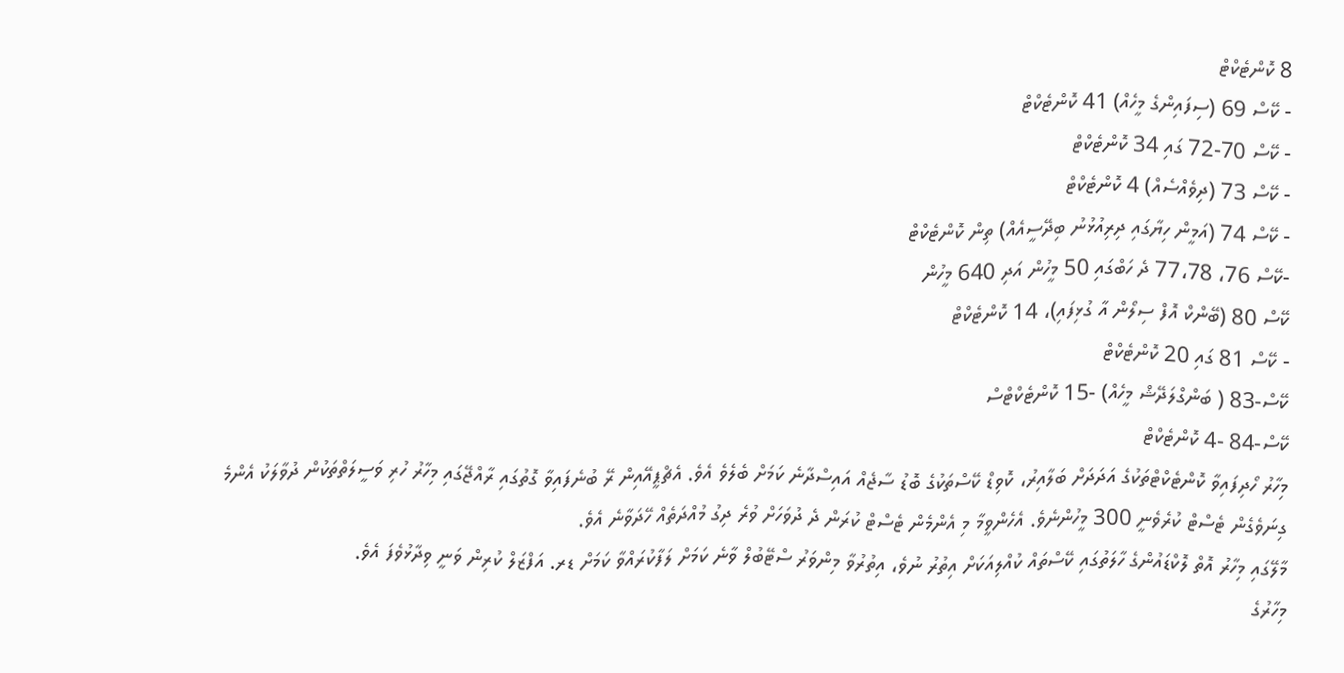8 ކޮންޓެކްޓް
- ކޭސް 69 (ސިފައިންގެ މީހެއް) 41 ކޮންޓެކްޓް
- ކޭސް 70-72 ގައި 34 ކޮންޓެކްޓް
- ކޭސް 73 (ދިވެއްސެއް) 4 ކޮންޓެކްޓް
- ކޭސް 74 (އަމީން ހިޔާގައި ދިރިއުޅުނު ބިދޭސީއެއް) ތިން ކޮންޓެކްޓް
-ކޭސް 76، 77،78 ދެ ހަބްގައި 50 މީހުން އަދި 640 މީހުން
ކޭސް 80 (ބޭންކް އޮފް ސިލޯން އާ ގުޅިފައި)، 14 ކޮންޓެކްޓް
- ކޭސް 81 ގައި 20 ކޮންޓެކްޓް
ކޭސް-83 ( ބަންގްލަދޭޝް މީހެއް) -15 ކޮންޓެކްޓްސް
ކޭސް-84 -4 ކޮންޓެކްޓް
މިހާރު ހޯދިފައިވާ ކޮންޓެކްޓްތަކުގެ އަދަދަށް ބަލާއިރު، ކޮވިޑް ކޭސްތަކުގެ ބޮޑު ސާޖެއް އައިސްދާނެ ކަމަށް ބެލެވެ އެވެ. އެޗްޕީއޭއިން ރޭ ބުނެފައިވާ ގޮތުގައި ރާއްޖޭގައި މިހާރު ހުރި ވަސީލަތްތަކުން ދުވާލަކު އެންމެ ގިނަވެގެން ޓެސްޓް ކުރެވެނީ 300 މީހުންނެވެ. އެހެންވީމާ މި އެންމެން ޓެސްޓް ކުރަން ދެ ދުވަހަށް ވުރެ ދިގު މުއްދަތެއް ހޭދަވާނެ އެވެ.
މާލޭގައި މިހާރު އޮތް ލޮކްޑައުންގެ ހާލަތުގައި ކޭސްތައް ކުއްލިއަކަށް އިތުރު ނުވެ، އިތުރުވާ މިންވަރު ސްޓޭބުލް ވާނެ ކަމަށް ލަފާކުރައްވާ ކަމަށް ޑރ. އަފްޒަލް ކުރިން ވަނީ ވިދާޅުވެފަ އެވެ.
މިހާރުގެ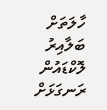ހާލަތަށް ބަލާއިރު ލޮކްޑައުން ރަނގަޅަށް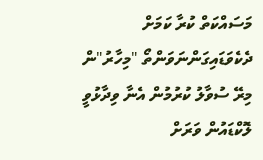މަސައްކަތް ކުރާ ކަމަށް ދެކެވަޑައިގަންނަވަންތޯ "މިހާރު"ން މިރޭ ސުވާލު ކުރުމުން އެނާ ވިދާޅުވީ ލޮކްޑައުން ވަރަށް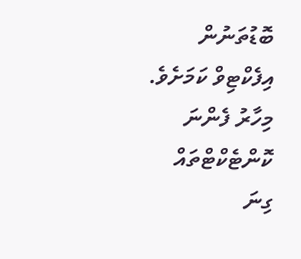ބޮޑުތަނުން އިފެކްޓިވް ކަމަށެވެ. މިހާރު ފެންނަ ކޮންޓެކްޓްތައް ގިނަ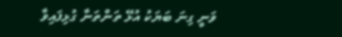ވަނީ ގިނަ ބަޔަކު އުޅޭ ތަންތަނާ ގުޅިފައިވާ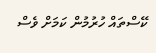ކޭސްތައް ހުރުމުން ކަމަށް ވެސް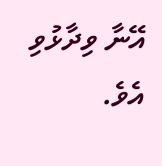އޭނާ ވިދާޅުވި އެވެ.